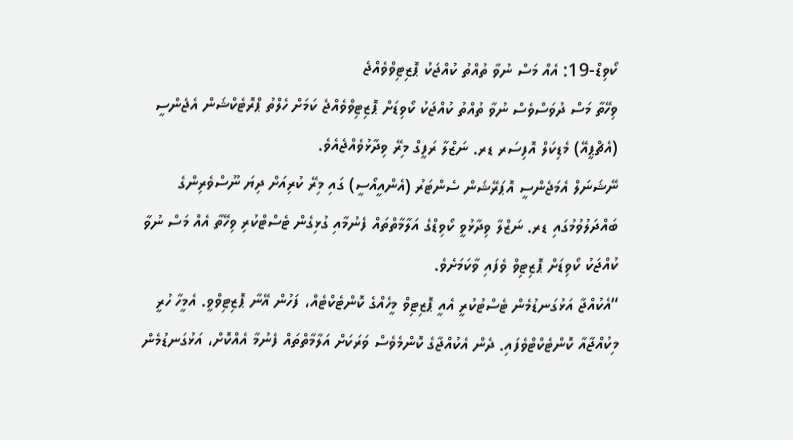ކޯވިޑް-19: އެއް މަސް ނުވާ ތުއްތު ކުއްޖަކު ޕޮޒިޓިވްވެއްޖެ
ވިހޭތާ މަސް ދުވަސްވެސް ނުވާ ތުއްތު ކުއްޖަކު ކޯވިޑަށް ޕޮޒިޓިވްވެއްޖެ ކަމަށް ހެލްތު ޕްރޮޓެކްޝަން އެޖެންސީ (އެޗްޕީއޭ) މެޑިކަލް އޮފިސަރ ޑރ. ނަޒްލާ ރަފީގް މިރޭ ވިދާޅުވެއްޖެއެވެ.
ނޭޝަނަލް އެމަޖެންސީ އޮޕަރޭޝަން ސެންޓަރު (އެންއީއޯސީ) ގައި މިރޭ ކުރިއަށް ދިޔަ ނޫސްވެރިންގެ ބައްދަލުވުމުގައި ޑރ. ނަޒްލާ ވިދާޅުވީ ކޯވިޑްގެ އަލާމާތްތައް ފެނުމާއި ގުޅިގެން ޓެސްޓްކުރި ވިހޭތާ އެއް މަސް ނުވާ ކުއްޖަކު ކޯވިޑަށް ޕޮޒިޓިވް ވެފައި ވާކަމަށެވެ.
“އެކުއްޖާ އަޅުގަނޑުމެން ޓެސްޓުކުރީ އެއީ ޕޮޒިޓިވް މީހެއްގެ ކޮންޓެކްޓެއް، ފަހުން އޭނާ ޕޮޒިޓިވްވީ. އެމީހާ ހުރީ މިކުއްޖާއާ ކޮންޓެކްޓްވެފައި. ދެން އެކުއްޖާގެ ކޮންމެވެސް ވަރަކަށް އަލާމާތްތައް ފެނުމާ އެއްކޮށް، އަޅުގަނޑުމެން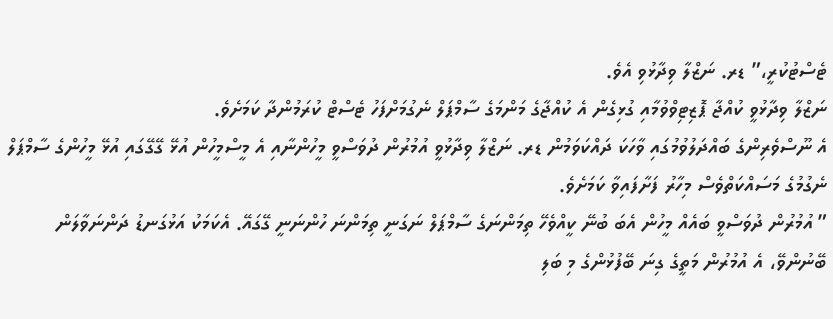ޓެސްޓުކުރީ،” ޑރ. ނަޒްލާ ވިދާޅުވި އެވެ.
ނަޒްލާ ވިދާޅުވީ ކުއްޖާ ޕޮޒިޓިވްވުމާއި ގުޅިގެން އެ ކުއްޖާގެ މަންމަގެ ސާމްޕަލް ނެގުމަށްފަހު ޓެސްޓް ކުރަމުންދާ ކަމަށެވެ.
އެ ނޫސްވެރިންގެ ބައްދަލުވުމުގައި ވާހަކަ ދައްކަވަމުން ޑރ. ނަޒްލާ ވިދާޅުވީ އުމުރުން ދުވަސްވީ މީހުންނާއި އެ މީސްމީހުން އުޅޭ ގޭގޭގައި އުޅޭ މީހުންގެ ސާމްޕަލް ނެގުމުގެ މަސައްކަތްވެސް މިހާރު ފަށާފައިވާ ކަމަށެވެ.
” އުމުރުން ދުވަސްވީ ބައެއް މީހުން އެބަ ބުނޭ ކީއްވެހޭ ތިމަންނަގެ ސާމްޕަލް ނަގަނީ ތިމަންނަ ހުންނަނީ ގޭގައޭ. އެކަމަކު އަޅުގަނޑު ދަންނަވާލަން ބޭނުންވޭ، އެ އުމުރުން މަތީގެ ގިނަ ބޭފުޅުންގެ މި ބަލި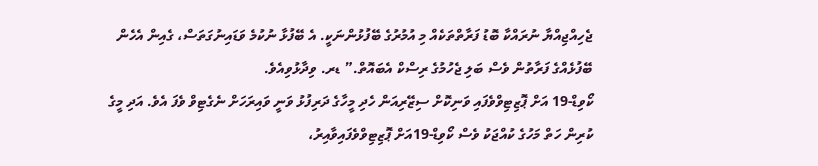ޖެހިއްޖިއްޔާ ނުރައްކާ ބޮޑު ފަރާތްތަކެއް މި އުމުރުގެ ބޭފުޅުންނަކީ. އެ ބޭފުޅާ ނުކުމެ ވަޑައިނުގަތަސް، ގެއިން އެހެން ބޭފުޅެއްގެ ފަރާތުން ވެސް ބަލި ޖެހުމުގެ ރިސްކް އެބައޮތް.” ޑރ. ވިދާޅުވިއެވެ.
ކޯވިޑް-19 އަށް ޕޮޒިޓިވްވެފައި ވަނިކޮށް ސިޒޭރިއަން ހެދި މީހާގެ ދަރިފުޅު ވަނީ ވައިރަހަށް ނެގެޓިވް ވެފަ އެވެ. އަދި މީގެ ކުރިން ހަތް މަހުގެ ކުއްޖަކު ވެސް ކޯވިޑް-19އަށް ޕޮޒިޓިވްވެފައިވާއިރު،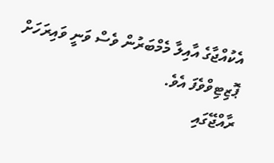އެކުއްޖާގެ އާއިލާ މެމްބަރުން ވެސް ވަނީ ވައިރަހަށް ޕޮޒިޓިވްވެފަ އެވެ.
ރާއްޖޭގައި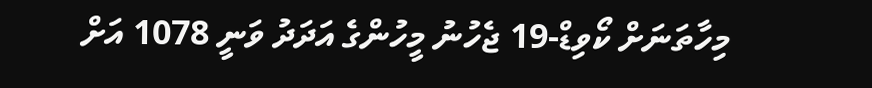މިހާތަނަށް ކޯވިޑް-19 ޖެހުނު މީހުންގެ އަދަދު ވަނީ 1078 އަށް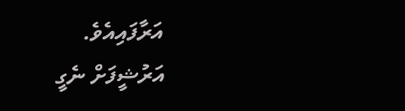އަރާފައިއެވެ.
އަރުޝީފަށް ނެގީ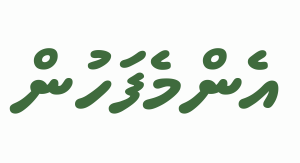އެންމެފަހުން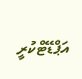އަޕްޑޭޓްކުރީ